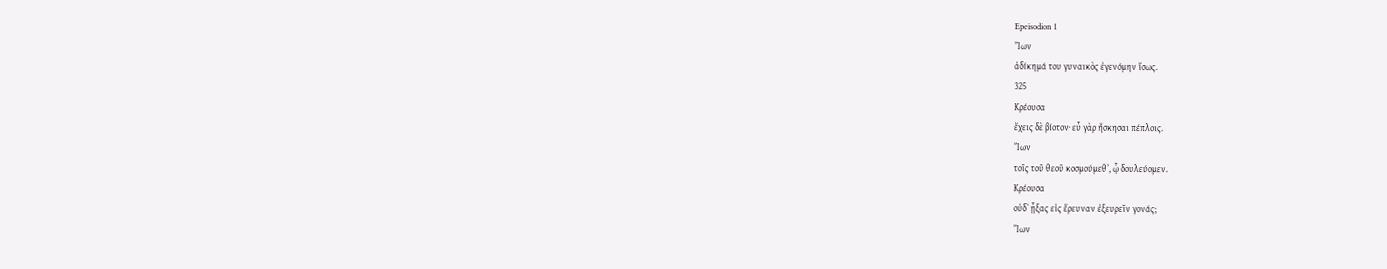Epeisodion 1
Ἴων
ἀδίκημά του γυναικὸς ἐγενόμην ἴσως.
325
Κρέουσα
ἔχεις δὲ βίοτον· εὖ γὰρ ἤσκησαι πέπλοις.
Ἴων
τοῖς τοῦ θεοῦ κοσμούμεθʼ, ᾧ δουλεύομεν.
Κρέουσα
οὐδʼ ᾖξας εἰς ἔρευναν ἐξευρεῖν γονάς;
Ἴων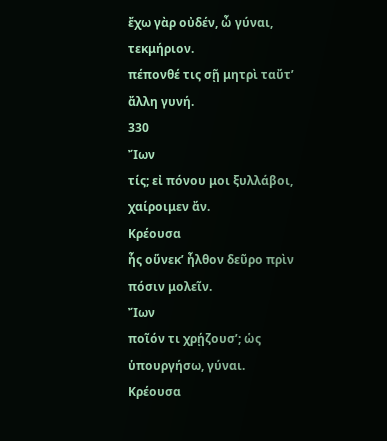ἔχω γὰρ οὐδέν, ὦ γύναι, τεκμήριον.
πέπονθέ τις σῇ μητρὶ ταὔτʼ ἄλλη γυνή.
330
Ἴων
τίς; εἰ πόνου μοι ξυλλάβοι, χαίροιμεν ἄν.
Κρέουσα
ἧς οὕνεκʼ ἦλθον δεῦρο πρὶν πόσιν μολεῖν.
Ἴων
ποῖόν τι χρῄζουσʼ; ὡς ὑπουργήσω, γύναι.
Κρέουσα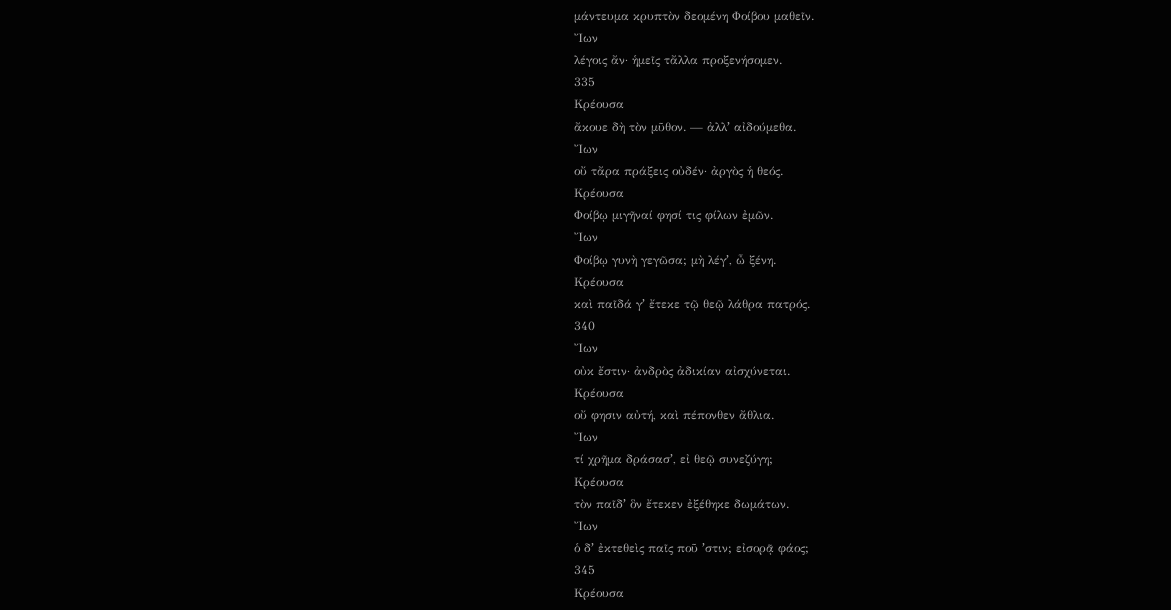μάντευμα κρυπτὸν δεομένη Φοίβου μαθεῖν.
Ἴων
λέγοις ἄν· ἡμεῖς τἄλλα προξενήσομεν.
335
Κρέουσα
ἄκουε δὴ τὸν μῦθον. — ἀλλʼ αἰδούμεθα.
Ἴων
οὔ τἄρα πράξεις οὐδέν· ἀργὸς ἡ θεός.
Κρέουσα
Φοίβῳ μιγῆναί φησί τις φίλων ἐμῶν.
Ἴων
Φοίβῳ γυνὴ γεγῶσα; μὴ λέγʼ, ὦ ξένη.
Κρέουσα
καὶ παῖδά γʼ ἔτεκε τῷ θεῷ λάθρα πατρός.
340
Ἴων
οὐκ ἔστιν· ἀνδρὸς ἀδικίαν αἰσχύνεται.
Κρέουσα
οὔ φησιν αὐτή, καὶ πέπονθεν ἄθλια.
Ἴων
τί χρῆμα δράσασʼ, εἰ θεῷ συνεζύγη;
Κρέουσα
τὸν παῖδʼ ὃν ἔτεκεν ἐξέθηκε δωμάτων.
Ἴων
ὁ δʼ ἐκτεθεὶς παῖς ποῦ ʼστιν; εἰσορᾷ φάος;
345
Κρέουσα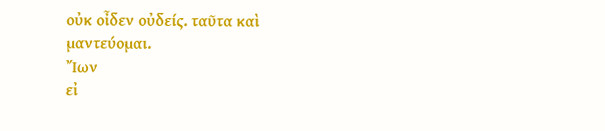οὐκ οἶδεν οὐδείς. ταῦτα καὶ μαντεύομαι.
Ἴων
εἰ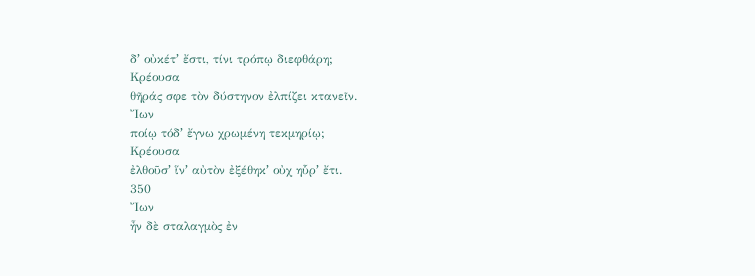δʼ οὐκέτʼ ἔστι, τίνι τρόπῳ διεφθάρη;
Κρέουσα
θῆράς σφε τὸν δύστηνον ἐλπίζει κτανεῖν.
Ἴων
ποίῳ τόδʼ ἔγνω χρωμένη τεκμηρίῳ;
Κρέουσα
ἐλθοῦσʼ ἵνʼ αὐτὸν ἐξέθηκʼ οὐχ ηὗρʼ ἔτι.
350
Ἴων
ἦν δὲ σταλαγμὸς ἐν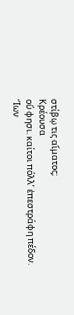στίβῳ τις αἵματος;
Κρέουσα
οὔ φησι. καίτοι πόλλʼ ἐπεστράφη πέδον.
Ἴων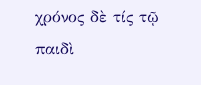χρόνος δὲ τίς τῷ παιδὶ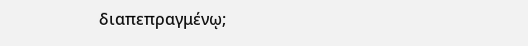διαπεπραγμένῳ;